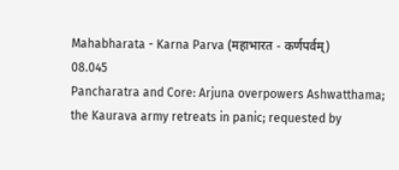Mahabharata - Karna Parva (महाभारत - कर्णपर्वम्)
08.045
Pancharatra and Core: Arjuna overpowers Ashwatthama; the Kaurava army retreats in panic; requested by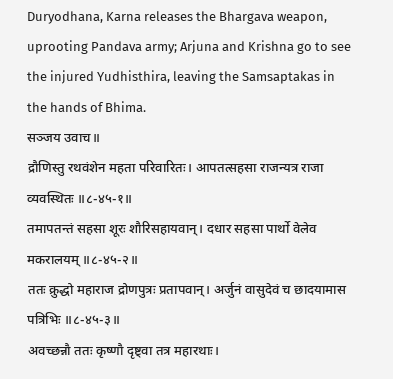Duryodhana, Karna releases the Bhargava weapon, uprooting Pandava army; Arjuna and Krishna go to see the injured Yudhisthira, leaving the Samsaptakas in the hands of Bhima.
सञ्जय उवाच॥
द्रौणिस्तु रथवंशेन महता परिवारितः। आपतत्सहसा राजन्यत्र राजा व्यवस्थितः ॥८-४५-१॥
तमापतन्तं सहसा शूरः शौरिसहायवान्। दधार सहसा पार्थो वेलेव मकरालयम् ॥८-४५-२॥
ततः क्रुद्धो महाराज द्रोणपुत्रः प्रतापवान्। अर्जुनं वासुदेवं च छादयामास पत्रिभिः ॥८-४५-३॥
अवच्छन्नौ ततः कृष्णौ दृष्ट्वा तत्र महारथाः।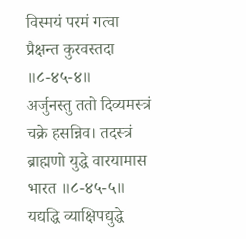विस्मयं परमं गत्वा प्रैक्षन्त कुरवस्तदा ॥८-४५-४॥
अर्जुनस्तु ततो दिव्यमस्त्रं चक्रे हसन्निव। तदस्त्रं ब्राह्मणो युद्धे वारयामास भारत ॥८-४५-५॥
यद्यद्धि व्याक्षिपद्युद्धे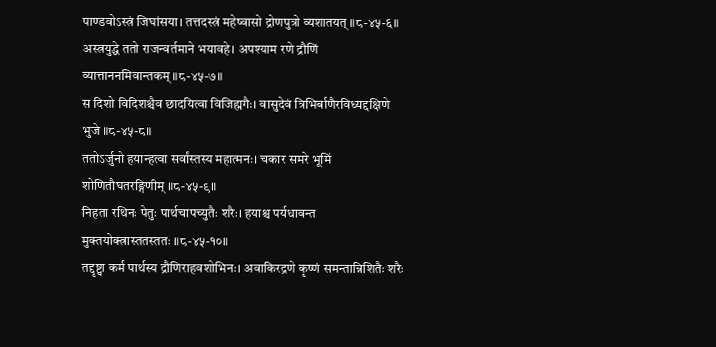पाण्डवोऽस्त्रं जिघांसया। तत्तदस्त्रं महेष्वासो द्रोणपुत्रो व्यशातयत् ॥८-४५-६॥
अस्त्रयुद्धे ततो राजन्वर्तमाने भयावहे। अपश्याम रणे द्रौणिं व्यात्ताननमिवान्तकम् ॥८-४५-७॥
स दिशो विदिशश्चैव छादयित्वा विजिह्मगैः। वासुदेवं त्रिभिर्बाणैरविध्यद्दक्षिणे भुजे ॥८-४५-८॥
ततोऽर्जुनो हयान्हत्वा सर्वांस्तस्य महात्मनः। चकार समरे भूमिं शोणितौघतरङ्गिणीम् ॥८-४५-९॥
निहता रथिनः पेतुः पार्थचापच्युतैः शरैः। हयाश्च पर्यधावन्त मुक्तयोक्त्रास्ततस्ततः ॥८-४५-१०॥
तद्दृष्ट्वा कर्म पार्थस्य द्रौणिराहवशोभिनः। अवाकिरद्रणे कृष्णं समन्तान्निशितैः शरैः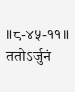॥८-४५-११॥
ततोऽर्जुनं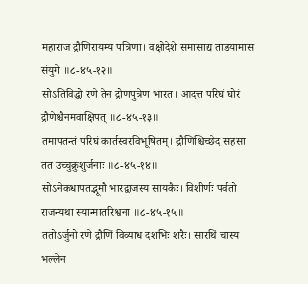महाराज द्रौणिरायम्य पत्रिणा। वक्षोदेशे समासाद्य ताडयामास संयुगे ॥८-४५-१२॥
सोऽतिविद्धो रणे तेन द्रोणपुत्रेण भारत। आदत्त परिघं घोरं द्रौणेश्चैनमवाक्षिपत् ॥८-४५-१३॥
तमापतन्तं परिघं कार्तस्वरविभूषितम्। द्रौणिश्चिच्छेद सहसा तत उच्चुक्रुशुर्जनाः ॥८-४५-१४॥
सोऽनेकधापतद्भूमौ भारद्वाजस्य सायकैः। विशीर्णः पर्वतो राजन्यथा स्यान्मातरिश्वना ॥८-४५-१५॥
ततोऽर्जुनो रणे द्रौणिं विव्याध दशभिः शरैः। सारथिं चास्य भल्लेन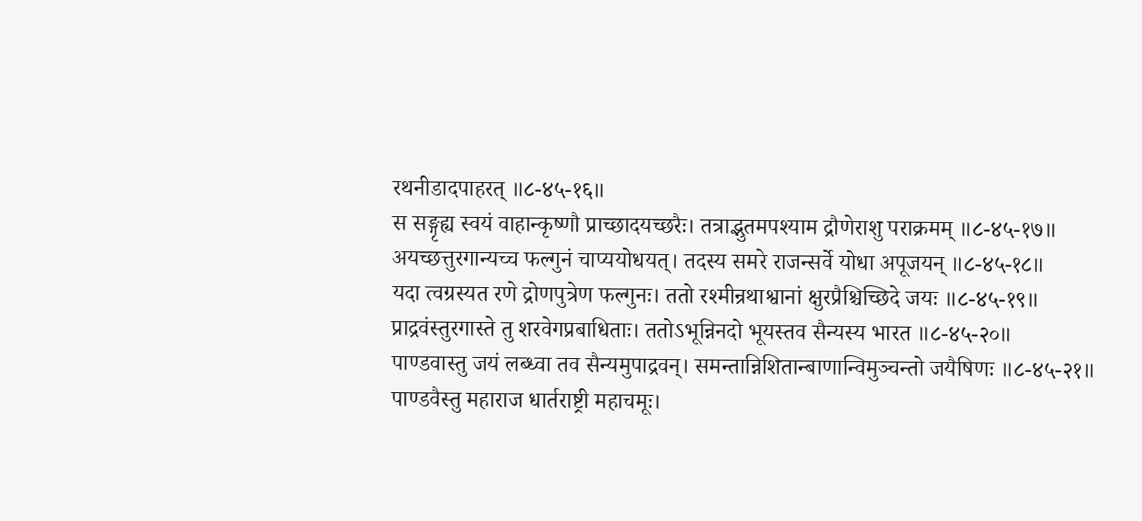रथनीडादपाहरत् ॥८-४५-१६॥
स सङ्गृह्य स्वयं वाहान्कृष्णौ प्राच्छादयच्छरैः। तत्राद्भुतमपश्याम द्रौणेराशु पराक्रमम् ॥८-४५-१७॥
अयच्छत्तुरगान्यच्च फल्गुनं चाप्ययोधयत्। तदस्य समरे राजन्सर्वे योधा अपूजयन् ॥८-४५-१८॥
यदा त्वग्रस्यत रणे द्रोणपुत्रेण फल्गुनः। ततो रश्मीन्रथाश्वानां क्षुरप्रैश्चिच्छिदे जयः ॥८-४५-१९॥
प्राद्रवंस्तुरगास्ते तु शरवेगप्रबाधिताः। ततोऽभून्निनदो भूयस्तव सैन्यस्य भारत ॥८-४५-२०॥
पाण्डवास्तु जयं लब्ध्वा तव सैन्यमुपाद्रवन्। समन्तान्निशितान्बाणान्विमुञ्चन्तो जयैषिणः ॥८-४५-२१॥
पाण्डवैस्तु महाराज धार्तराष्ट्री महाचमूः।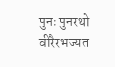पुनः पुनरथो वीरैरभज्यत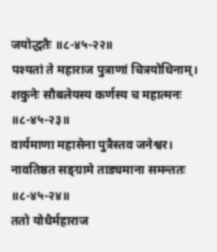जयोद्धतैः ॥८-४५-२२॥
पश्यतां ते महाराज पुत्राणां चित्रयोधिनाम्। शकुनेः सौबलेयस्य कर्णस्य च महात्मनः ॥८-४५-२३॥
वार्यमाणा महासेना पुत्रैस्तव जनेश्वर। नावतिष्ठत सङ्ग्रामे ताड्यमाना समन्ततः ॥८-४५-२४॥
ततो योधैर्महाराज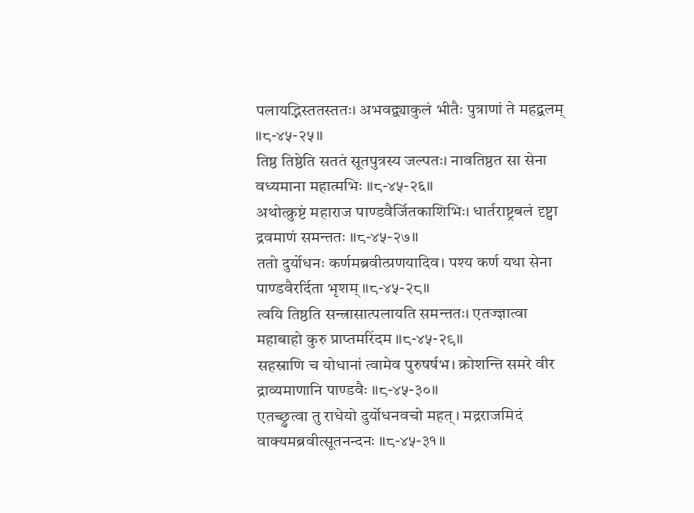पलायद्भिस्ततस्ततः। अभवद्व्याकुलं भीतैः पुत्राणां ते महद्बलम् ॥८-४५-२५॥
तिष्ठ तिष्ठेति सततं सूतपुत्रस्य जल्पतः। नावतिष्ठत सा सेना वध्यमाना महात्मभिः ॥८-४५-२६॥
अथोत्क्रुष्टं महाराज पाण्डवैर्जितकाशिभिः। धार्तराष्ट्रबलं दृष्ट्वा द्रवमाणं समन्ततः ॥८-४५-२७॥
ततो दुर्योधनः कर्णमब्रवीत्प्रणयादिव। पश्य कर्ण यथा सेना पाण्डवैरर्दिता भृशम् ॥८-४५-२८॥
त्वयि तिष्ठति सन्त्रासात्पलायति समन्ततः। एतज्ज्ञात्वा महाबाहो कुरु प्राप्तमरिंदम ॥८-४५-२९॥
सहस्राणि च योधानां त्वामेव पुरुषर्षभ। क्रोशन्ति समरे वीर द्राव्यमाणानि पाण्डवैः ॥८-४५-३०॥
एतच्छ्रुत्वा तु राधेयो दुर्योधनवचो महत्। मद्रराजमिदं वाक्यमब्रवीत्सूतनन्दनः ॥८-४५-३१॥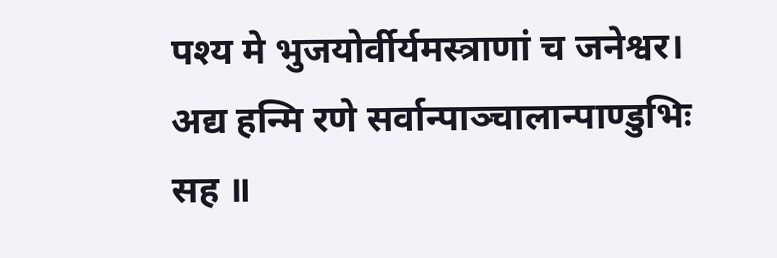पश्य मे भुजयोर्वीर्यमस्त्राणां च जनेश्वर। अद्य हन्मि रणे सर्वान्पाञ्चालान्पाण्डुभिः सह ॥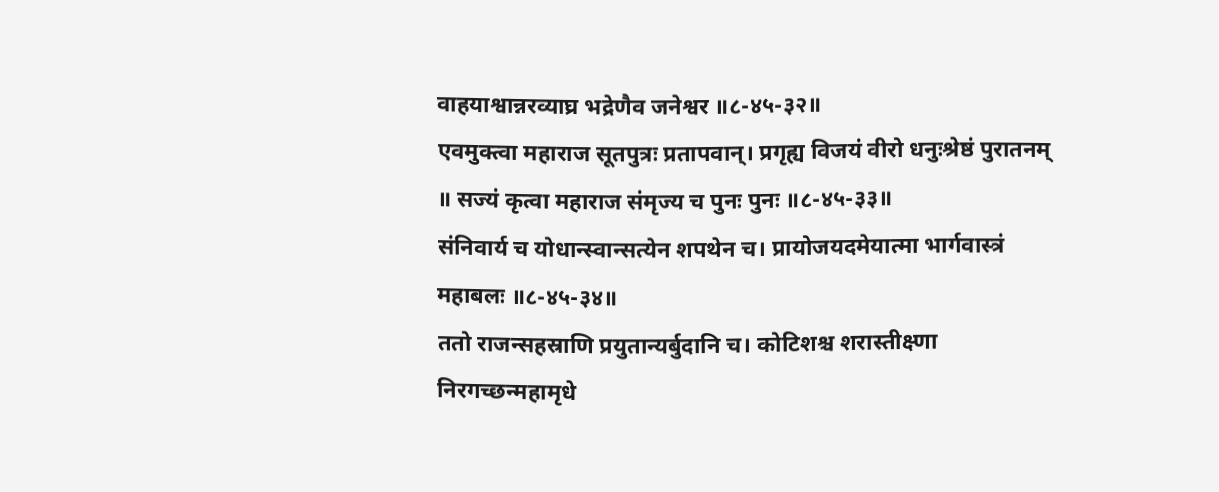वाहयाश्वान्नरव्याघ्र भद्रेणैव जनेश्वर ॥८-४५-३२॥
एवमुक्त्वा महाराज सूतपुत्रः प्रतापवान्। प्रगृह्य विजयं वीरो धनुःश्रेष्ठं पुरातनम् ॥ सज्यं कृत्वा महाराज संमृज्य च पुनः पुनः ॥८-४५-३३॥
संनिवार्य च योधान्स्वान्सत्येन शपथेन च। प्रायोजयदमेयात्मा भार्गवास्त्रं महाबलः ॥८-४५-३४॥
ततो राजन्सहस्राणि प्रयुतान्यर्बुदानि च। कोटिशश्च शरास्तीक्ष्णा निरगच्छन्महामृधे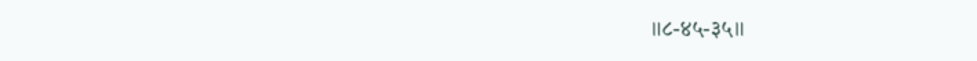॥८-४५-३५॥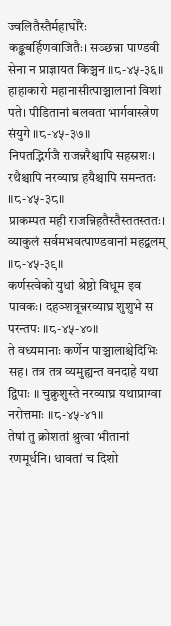ज्वलितैस्तैर्महाघोरैः कङ्कबर्हिणवाजितैः। सञ्छन्ना पाण्डवी सेना न प्राज्ञायत किञ्चन ॥८-४५-३६॥
हाहाकारो महानासीत्पाञ्चालानां विशां पते। पीडितानां बलवता भार्गवास्त्रेण संयुगे ॥८-४५-३७॥
निपतद्भिर्गजै राजन्नरैश्चापि सहस्रशः। रथैश्चापि नरव्याघ्र हयैश्चापि समन्ततः ॥८-४५-३८॥
प्राकम्पत मही राजन्निहतैस्तैस्ततस्ततः। व्याकुलं सर्वमभवत्पाण्डवानां महद्बलम् ॥८-४५-३९॥
कर्णस्त्वेको युधां श्रेष्ठो विधूम इव पावकः। दहञ्शत्रून्नरव्याघ्र शुशुभे स परन्तपः ॥८-४५-४०॥
ते वध्यमानाः कर्णेन पाञ्चालाश्चेदिभिः सह। तत्र तत्र व्यमुह्यन्त वनदाहे यथा द्विपाः ॥ चुक्रुशुस्ते नरव्याघ्र यथाप्राग्वा नरोत्तमाः ॥८-४५-४१॥
तेषां तु क्रोशतां श्रुत्वा भीतानां रणमूर्धनि। धावतां च दिशो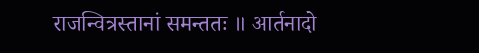राजन्वित्रस्तानां समन्ततः ॥ आर्तनादो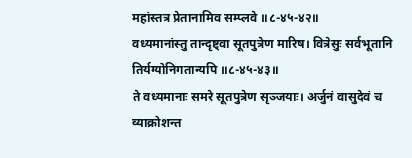महांस्तत्र प्रेतानामिव सम्प्लवे ॥८-४५-४२॥
वध्यमानांस्तु तान्दृष्ट्वा सूतपुत्रेण मारिष। वित्रेसुः सर्वभूतानि तिर्यग्योनिगतान्यपि ॥८-४५-४३॥
ते वध्यमानाः समरे सूतपुत्रेण सृञ्जयाः। अर्जुनं वासुदेवं च व्याक्रोशन्त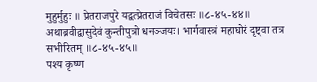मुहुर्मुहुः ॥ प्रेतराजपुरे यद्वत्प्रेतराजं विचेतसः ॥८-४५-४४॥
अथाब्रवीद्वासुदेवं कुन्तीपुत्रो धनञ्जयः। भार्गवास्त्रं महाघोरं दृष्ट्वा तत्र सभीरितम् ॥८-४५-४५॥
पश्य कृष्ण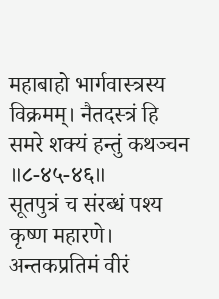महाबाहो भार्गवास्त्रस्य विक्रमम्। नैतदस्त्रं हि समरे शक्यं हन्तुं कथञ्चन ॥८-४५-४६॥
सूतपुत्रं च संरब्धं पश्य कृष्ण महारणे। अन्तकप्रतिमं वीरं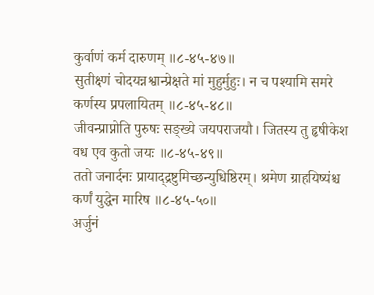कुर्वाणं कर्म दारुणम् ॥८-४५-४७॥
सुतीक्ष्णं चोदयन्नश्वान्प्रेक्षते मां मुहुर्मुहुः। न च पश्यामि समरे कर्णस्य प्रपलायितम् ॥८-४५-४८॥
जीवन्प्राप्नोति पुरुषः सङ्ख्ये जयपराजयौ। जितस्य तु हृषीकेश वध एव कुतो जयः ॥८-४५-४९॥
ततो जनार्दनः प्रायाद्द्रष्टुमिच्छन्युधिष्ठिरम्। श्रमेण ग्राहयिष्यंश्च कर्णं युद्धेन मारिष ॥८-४५-५०॥
अर्जुनं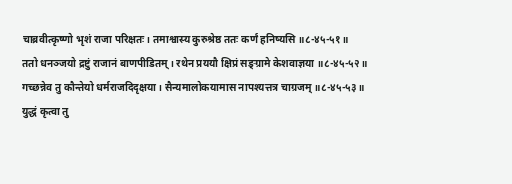चाब्रवीत्कृष्णो भृशं राजा परिक्षतः। तमाश्वास्य कुरुश्रेष्ठ ततः कर्णं हनिष्यसि ॥८-४५-५१॥
ततो धनञ्जयो द्रष्टुं राजानं बाणपीडितम्। रथेन प्रययौ क्षिप्रं सङ्ग्रामे केशवाज्ञया ॥८-४५-५२॥
गच्छन्नेव तु कौन्तेयो धर्मराजदिदृक्षया। सैन्यमालोकयामास नापश्यत्तत्र चाग्रजम् ॥८-४५-५३॥
युद्धं कृत्वा तु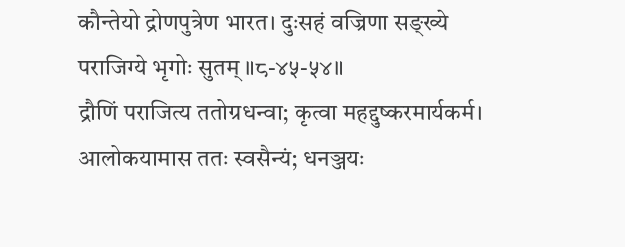कौन्तेयो द्रोणपुत्रेण भारत। दुःसहं वज्रिणा सङ्ख्ये पराजिग्ये भृगोः सुतम् ॥८-४५-५४॥
द्रौणिं पराजित्य ततोग्रधन्वा; कृत्वा महद्दुष्करमार्यकर्म। आलोकयामास ततः स्वसैन्यं; धनञ्जयः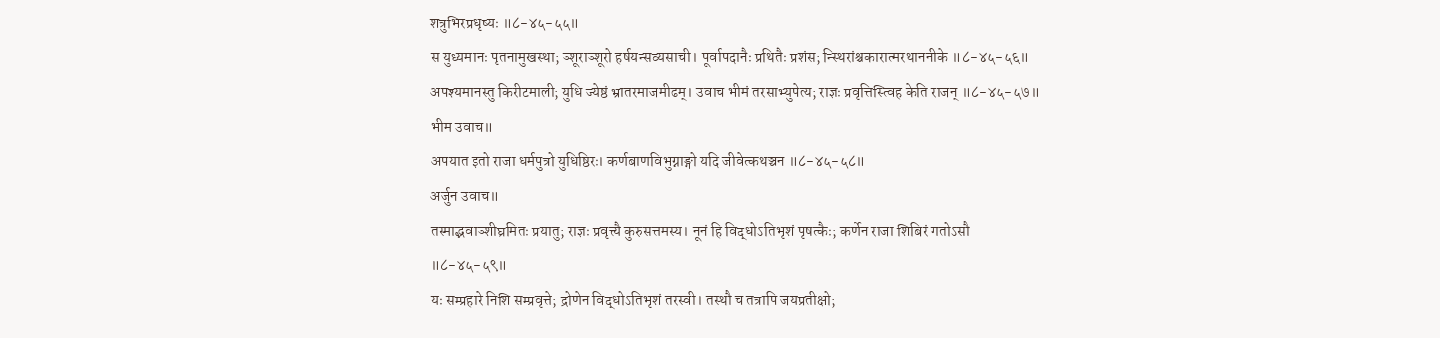शत्रुभिरप्रधृष्यः ॥८-४५-५५॥
स युध्यमानः पृतनामुखस्था; ञ्शूराञ्शूरो हर्षयन्सव्यसाची। पूर्वापदानैः प्रथितैः प्रशंस; न्स्थिरांश्चकारात्मरथाननीके ॥८-४५-५६॥
अपश्यमानस्तु किरीटमाली; युधि ज्येष्ठं भ्रातरमाजमीढम्। उवाच भीमं तरसाभ्युपेत्य; राज्ञः प्रवृत्तिस्त्विह केति राजन् ॥८-४५-५७॥
भीम उवाच॥
अपयात इतो राजा धर्मपुत्रो युधिष्ठिरः। कर्णबाणविभुग्नाङ्गो यदि जीवेत्कथञ्चन ॥८-४५-५८॥
अर्जुन उवाच॥
तस्माद्भवाञ्शीघ्रमितः प्रयातु; राज्ञः प्रवृत्त्यै कुरुसत्तमस्य। नूनं हि विद्धोऽतिभृशं पृषत्कैः; कर्णेन राजा शिबिरं गतोऽसौ ॥८-४५-५९॥
यः सम्प्रहारे निशि सम्प्रवृत्ते; द्रोणेन विद्धोऽतिभृशं तरस्वी। तस्थौ च तत्रापि जयप्रतीक्षो;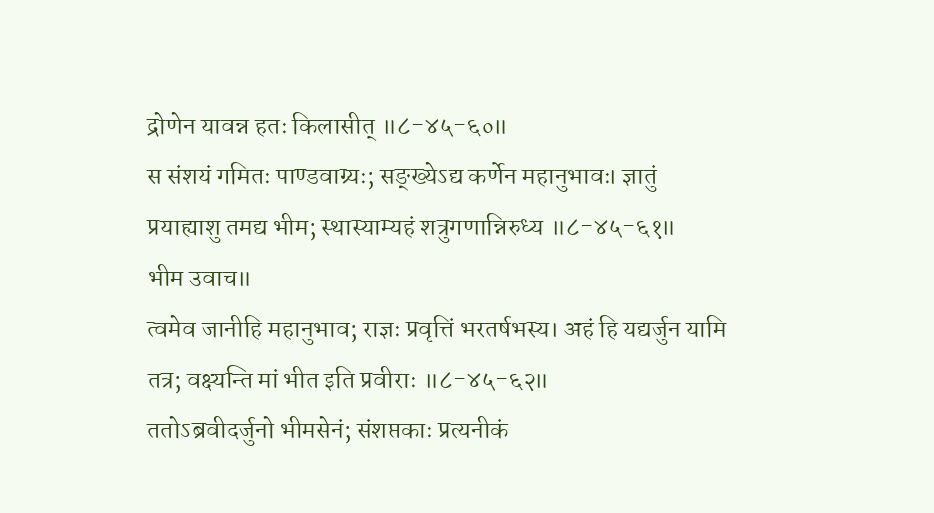द्रोणेन यावन्न हतः किलासीत् ॥८-४५-६०॥
स संशयं गमितः पाण्डवाग्र्यः; सङ्ख्येऽद्य कर्णेन महानुभावः। ज्ञातुं प्रयाह्याशु तमद्य भीम; स्थास्याम्यहं शत्रुगणान्निरुध्य ॥८-४५-६१॥
भीम उवाच॥
त्वमेव जानीहि महानुभाव; राज्ञः प्रवृत्तिं भरतर्षभस्य। अहं हि यद्यर्जुन यामि तत्र; वक्ष्यन्ति मां भीत इति प्रवीराः ॥८-४५-६२॥
ततोऽब्रवीदर्जुनो भीमसेनं; संशप्तकाः प्रत्यनीकं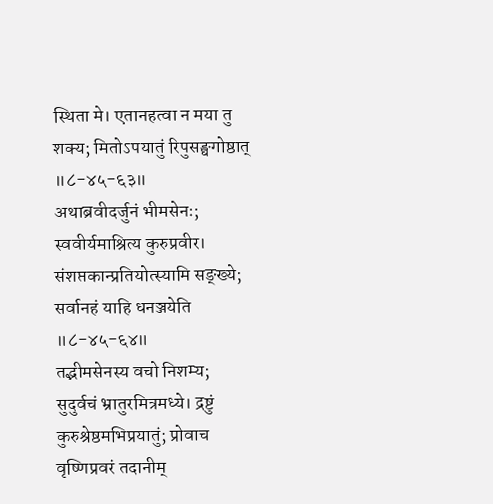स्थिता मे। एतानहत्वा न मया तु शक्य; मितोऽपयातुं रिपुसङ्घगोष्ठात् ॥८-४५-६३॥
अथाब्रवीदर्जुनं भीमसेनः; स्ववीर्यमाश्रित्य कुरुप्रवीर। संशप्तकान्प्रतियोत्स्यामि सङ्ख्ये; सर्वानहं याहि धनञ्जयेति ॥८-४५-६४॥
तद्भीमसेनस्य वचो निशम्य; सुदुर्वचं भ्रातुरमित्रमध्ये। द्रष्टुं कुरुश्रेष्ठमभिप्रयातुं; प्रोवाच वृष्णिप्रवरं तदानीम्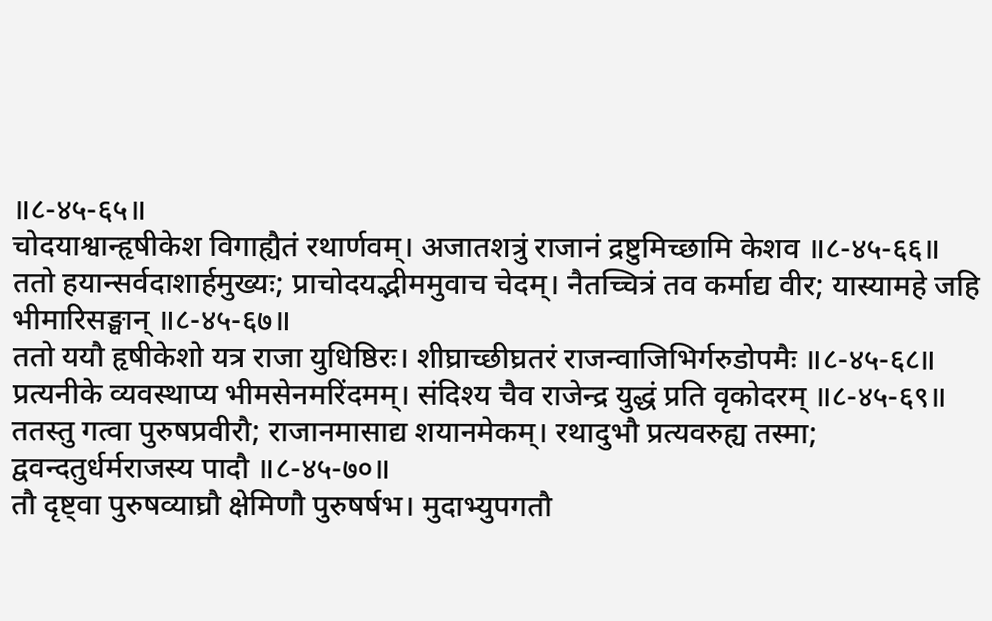॥८-४५-६५॥
चोदयाश्वान्हृषीकेश विगाह्यैतं रथार्णवम्। अजातशत्रुं राजानं द्रष्टुमिच्छामि केशव ॥८-४५-६६॥
ततो हयान्सर्वदाशार्हमुख्यः; प्राचोदयद्भीममुवाच चेदम्। नैतच्चित्रं तव कर्माद्य वीर; यास्यामहे जहि भीमारिसङ्घान् ॥८-४५-६७॥
ततो ययौ हृषीकेशो यत्र राजा युधिष्ठिरः। शीघ्राच्छीघ्रतरं राजन्वाजिभिर्गरुडोपमैः ॥८-४५-६८॥
प्रत्यनीके व्यवस्थाप्य भीमसेनमरिंदमम्। संदिश्य चैव राजेन्द्र युद्धं प्रति वृकोदरम् ॥८-४५-६९॥
ततस्तु गत्वा पुरुषप्रवीरौ; राजानमासाद्य शयानमेकम्। रथादुभौ प्रत्यवरुह्य तस्मा; द्ववन्दतुर्धर्मराजस्य पादौ ॥८-४५-७०॥
तौ दृष्ट्वा पुरुषव्याघ्रौ क्षेमिणौ पुरुषर्षभ। मुदाभ्युपगतौ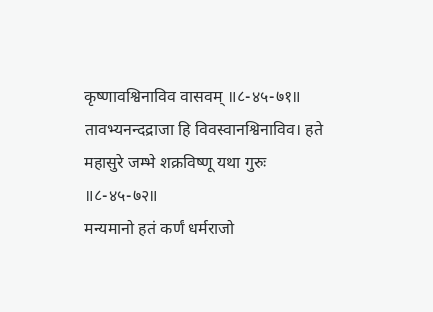कृष्णावश्विनाविव वासवम् ॥८-४५-७१॥
तावभ्यनन्दद्राजा हि विवस्वानश्विनाविव। हते महासुरे जम्भे शक्रविष्णू यथा गुरुः ॥८-४५-७२॥
मन्यमानो हतं कर्णं धर्मराजो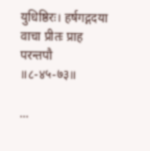युधिष्ठिरः। हर्षगद्गदया वाचा प्रीतः प्राह परन्तपौ ॥८-४५-७३॥

...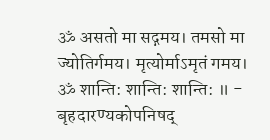ॐ असतो मा सद्गमय। तमसो मा ज्योतिर्गमय। मृत्योर्माऽमृतं गमय। ॐ शान्ति: शान्ति: शान्ति: ॥ - बृहदारण्यकोपनिषद्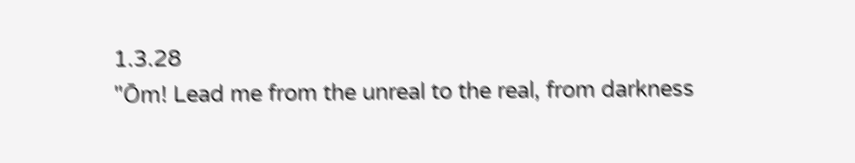1.3.28
"Ōm! Lead me from the unreal to the real, from darkness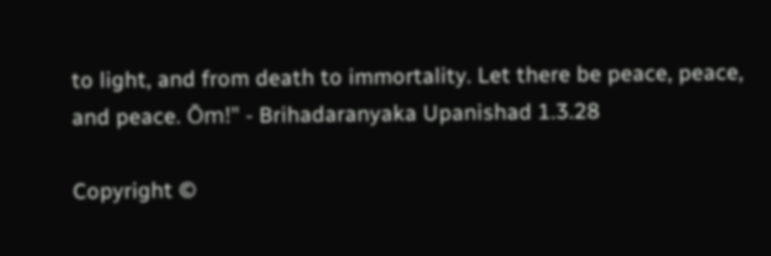to light, and from death to immortality. Let there be peace, peace, and peace. Ōm!" - Brihadaranyaka Upanishad 1.3.28

Copyright ©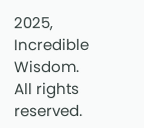2025, Incredible Wisdom.
All rights reserved.